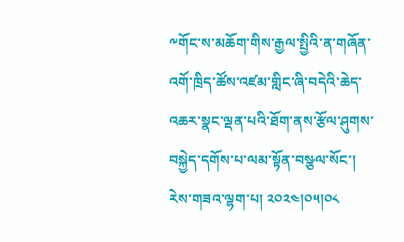༸གོང་ས་མཆོག་གིས་རྒྱལ་སྤྱིའི་ན་གཞོན་འགོ་ཁྲིད་ཚོས་འཛམ་གླིང་ཞི་བདེའི་ཆེད་འཆར་སྣང་ལྡན་པའི་ཐོག་ནས་རྩོལ་ཤུགས་བསྐྱེད་དགོས་པ་ལམ་སྟོན་བསྩལ་སོང་།
རེས་གཟའ་ལྷག་པ། ༢༠༢༤།༠༥།༠༨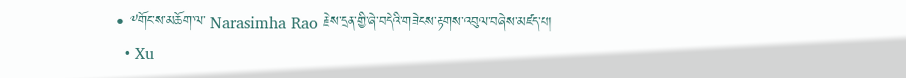• ༸གོང་ས་མཆོག་ལ་ Narasimha Rao རྗེས་དྲན་གྱི་ཞེ་བདེའི་གཟེངས་རྟགས་འབུལ་བཞེས་མཛད་པ།
  • Xu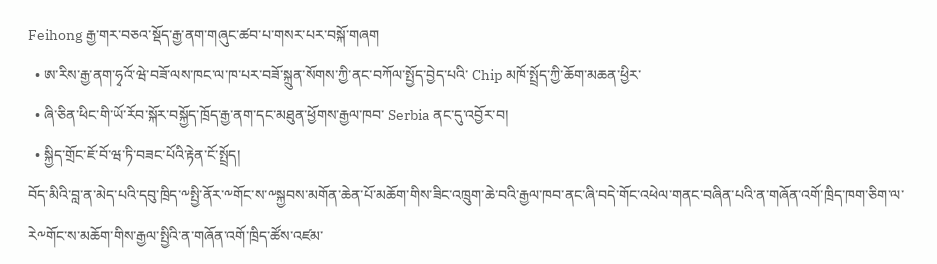Feihong རྒྱ་གར་བཅའ་སྡོད་རྒྱ་ནག་གཞུང་ཚབ་པ་གསར་པར་བསྐོ་གཞག
  • ཨ་རིས་རྒྱ་ནག་ཧྭའོ་ཝེ་བཟོ་ལས་ཁང་ལ་ཁ་པར་བཟོ་སྐྲུན་སོགས་ཀྱི་ནང་བཀོལ་སྤྱོད་བྱེད་པའི་ Chip མཁོ་སྤྲོད་ཀྱི་ཆོག་མཆན་ཕྱིར་
  • ཞི་ཅིན་ཕིང་གི་ཡོ་རོབ་སྐོར་བསྐྱོད་ཁྲོད་རྒྱ་ནག་དང་མཐུན་ཕྱོགས་རྒྱལ་ཁབ་ Serbia ནང་དུ་འབྱོར་བ།
  • སྐྱིད་གྲོང་ཇོ་བོ་ཝ་ཏི་བཟང་པོའི་རྟེན་ངོ་སྤྲོད།
བོད་མིའི་བླ་ན་མེད་པའི་དབུ་ཁྲིད་༸སྤྱི་ནོར་༸གོང་ས་༸སྐྱབས་མགོན་ཆེན་པོ་མཆོག་གིས་ཟིང་འཁྲུག་ཆེ་བའི་རྒྱལ་ཁབ་ནང་ཞི་བདེ་གོང་འཕེལ་གནང་བཞིན་པའི་ན་གཞོན་འགོ་ཁྲིད་ཁག་ཅིག་ལ་རེ༸གོང་ས་མཆོག་གིས་རྒྱལ་སྤྱིའི་ན་གཞོན་འགོ་ཁྲིད་ཚོས་འཛམ་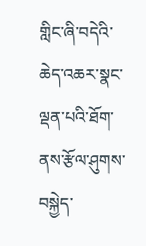གླིང་ཞི་བདེའི་ཆེད་འཆར་སྣང་ལྡན་པའི་ཐོག་ནས་རྩོལ་ཤུགས་བསྐྱེད་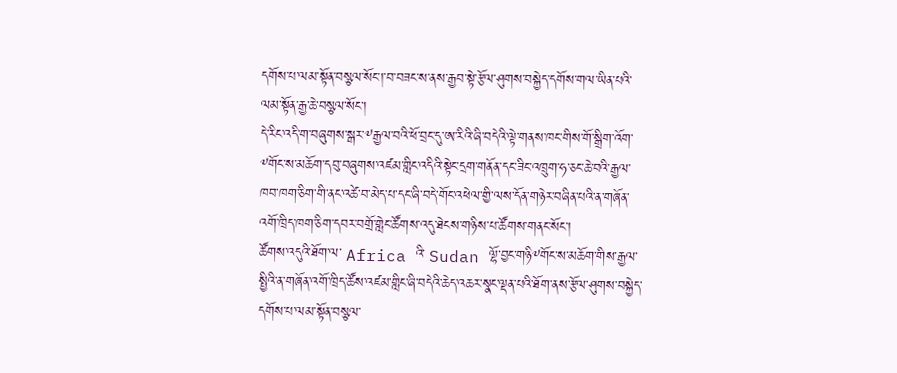དགོས་པ་ལམ་སྟོན་བསྩལ་སོང་།་བ་བཟང་ས་ནས་རྒྱབ་སྟེ་རྩོལ་ཤུགས་བསྐྱེད་དགོས་གལ་ཡིན་པའི་ལམ་སྟོན་རྒྱ་ཆེ་བསྩལ་སོང་།
དེ་རིང་འདི་ག་བཞུགས་སྒར་༸རྒྱལ་བའི་ཕོ་བྲང་དུ་ཨ་རིའི་ཞི་བདེའི་ལྟེ་གནས་ཁང་གིས་གོ་སྒྲིག་འོག་༸གོང་ས་མཆོག་དབུ་བཞུགས་འཛམ་གླིང་འདིའི་སྟེང་དྲག་གནོན་དང་ཟིང་འཁྲུག་ཧ་ཅང་ཆེ་བའི་རྒྱལ་ཁབ་ཁག་ཅིག་གི་ནང་འཚེ་བ་མེད་པ་དང་ཞི་བདེ་གོང་འཕེལ་གྱི་ལས་དོན་གཉེར་བཞིན་པའི་ན་གཞོན་འགོ་ཁྲིད་ཁག་ཅིག་དབར་བགྲོ་གླེང་ཚོགས་འདུ་ཐེངས་གཉིས་པ་ཚོགས་གནང་སོང་།
ཚོགས་འདུའི་ཐོག་ལ་ Africa འི་ Sudan ལྷོ་བྱང་གཉི༸གོང་ས་མཆོག་གིས་རྒྱལ་སྤྱིའི་ན་གཞོན་འགོ་ཁྲིད་ཚོས་འཛམ་གླིང་ཞི་བདེའི་ཆེད་འཆར་སྣང་ལྡན་པའི་ཐོག་ནས་རྩོལ་ཤུགས་བསྐྱེད་དགོས་པ་ལམ་སྟོན་བསྩལ་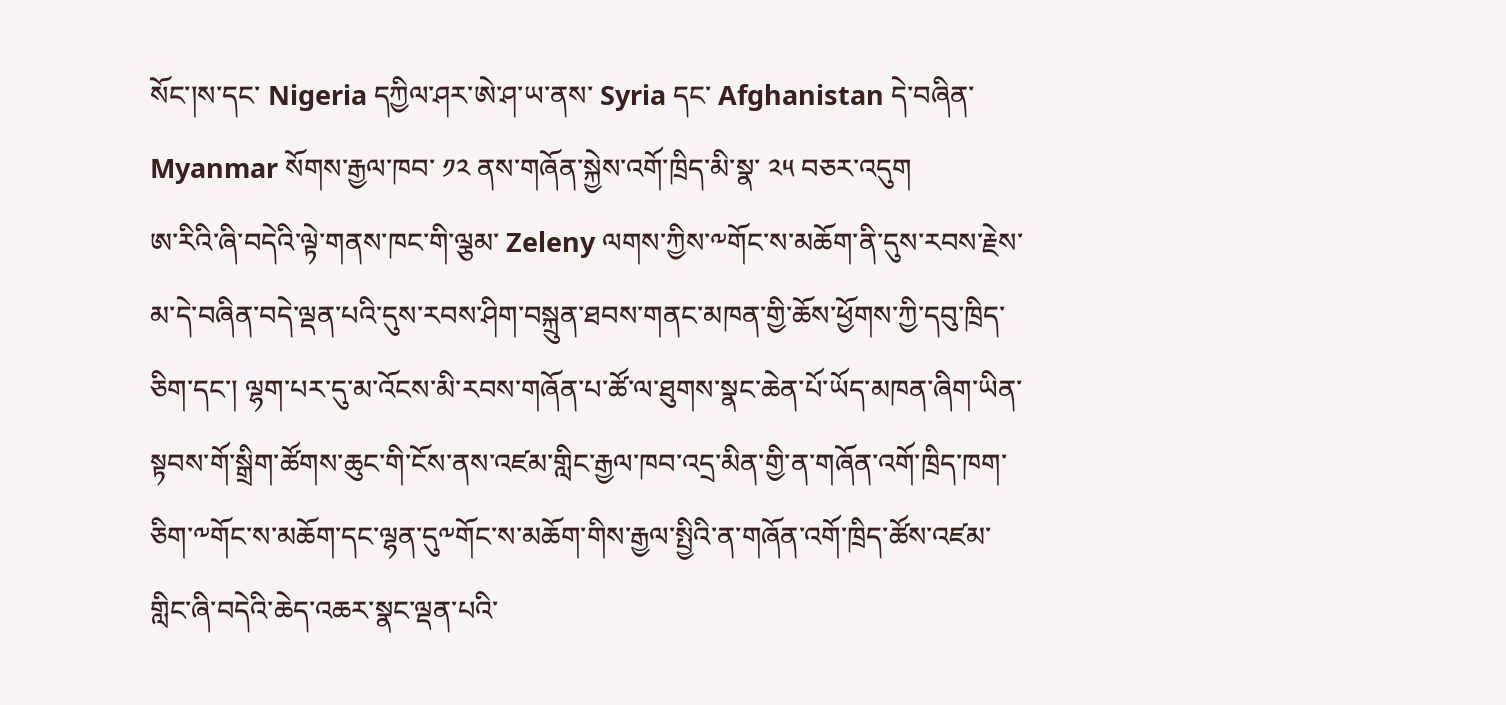སོང་།ས་དང་ Nigeria དཀྱིལ་ཤར་ཨེ་ཤ་ཡ་ནས་ Syria དང་ Afghanistan དེ་བཞིན་ Myanmar སོགས་རྒྱལ་ཁབ་ ༡༢ ནས་གཞོན་སྐྱེས་འགོ་ཁྲིད་མི་སྣ་ ༢༥ བཅར་འདུག
ཨ་རིའི་ཞི་བདེའི་ལྟེ་གནས་ཁང་གི་ལྕམ་ Zeleny ལགས་ཀྱིས་༸གོང་ས་མཆོག་ནི་དུས་རབས་རྗེས་མ་དེ་བཞིན་བདེ་ལྡན་པའི་དུས་རབས་ཤིག་བསྐྲུན་ཐབས་གནང་མཁན་གྱི་ཆོས་ཕྱོགས་ཀྱི་དབུ་ཁྲིད་ཅིག་དང་། ལྷག་པར་དུ་མ་འོངས་མི་རབས་གཞོན་པ་ཚོ་ལ་ཐུགས་སྣང་ཆེན་པོ་ཡོད་མཁན་ཞིག་ཡིན་སྟབས་གོ་སྒྲིག་ཚོགས་ཆུང་གི་ངོས་ནས་འཛམ་གླིང་རྒྱལ་ཁབ་འདྲ་མིན་གྱི་ན་གཞོན་འགོ་ཁྲིད་ཁག་ཅིག་༸གོང་ས་མཆོག་དང་ལྷན་དུ༸གོང་ས་མཆོག་གིས་རྒྱལ་སྤྱིའི་ན་གཞོན་འགོ་ཁྲིད་ཚོས་འཛམ་གླིང་ཞི་བདེའི་ཆེད་འཆར་སྣང་ལྡན་པའི་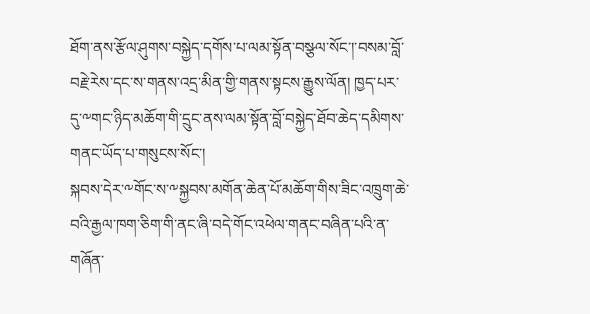ཐོག་ནས་རྩོལ་ཤུགས་བསྐྱེད་དགོས་པ་ལམ་སྟོན་བསྩལ་སོང་།་བསམ་བློ་བརྗེ་རེས་དང་ས་གནས་འདྲ་མིན་གྱི་གནས་སྟངས་རྒྱུས་ལོན། ཁྱད་པར་དུ་༸གང་ཉིད་མཆོག་གི་དྲུང་ནས་ལམ་སྟོན་བློ་བསྐྱེད་ཐོབ་ཆེད་དམིགས་གནང་ཡོད་པ་གསུངས་སོང་།
སྐབས་དེར་༸གོང་ས་༸སྐྱབས་མགོན་ཆེན་པོ་མཆོག་གིས་ཟིང་འཁྲུག་ཆེ་བའི་རྒྱལ་ཁག་ཅིག་གི་ནང་ཞི་བདེ་གོང་འཕེལ་གནང་བཞིན་པའི་ན་གཞོན་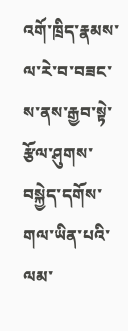འགོ་ཁྲིད་རྣམས་ལ་རེ་བ་བཟང་ས་ནས་རྒྱབ་སྟེ་རྩོལ་ཤུགས་བསྐྱེད་དགོས་གལ་ཡིན་པའི་ལམ་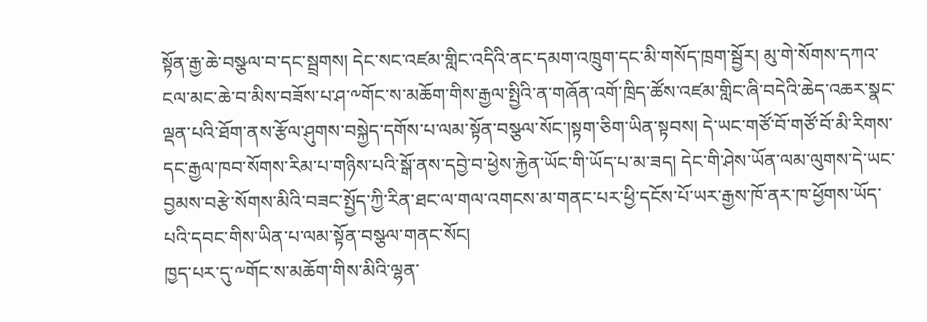སྟོན་རྒྱ་ཆེ་བསྩལ་བ་དང་སྦྲགས། དེང་སང་འཛམ་གླིང་འདིའི་ནང་དམག་འཁྲུག་དང་མི་གསོད་ཁྲག་སྦྱོར། མུ་གེ་སོགས་དཀའ་ངལ་མང་ཆེ་བ་མིས་བཟོས་པ་ཤ་༸གོང་ས་མཆོག་གིས་རྒྱལ་སྤྱིའི་ན་གཞོན་འགོ་ཁྲིད་ཚོས་འཛམ་གླིང་ཞི་བདེའི་ཆེད་འཆར་སྣང་ལྡན་པའི་ཐོག་ནས་རྩོལ་ཤུགས་བསྐྱེད་དགོས་པ་ལམ་སྟོན་བསྩལ་སོང་།སྟག་ཅིག་ཡིན་སྟབས། དེ་ཡང་གཙོ་བོ་གཙོ་བོ་མི་རིགས་དང་རྒྱལ་ཁབ་སོགས་རིམ་པ་གཉིས་པའི་སྒོ་ནས་དབྱེ་བ་ཕྱེས་རྐྱེན་ཡོང་གི་ཡོད་པ་མ་ཟད། དེང་གི་ཤེས་ཡོན་ལམ་ལུགས་དེ་ཡང་བྱམས་བརྩེ་སོགས་མིའི་བཟང་སྤྱོད་ཀྱི་རིན་ཐང་ལ་གལ་འགངས་མ་གནང་པར་ཕྱི་དངོས་པོ་ཡར་རྒྱས་ཁོ་ནར་ཁ་ཕྱོགས་ཡོད་པའི་དབང་གིས་ཡིན་པ་ལམ་སྟོན་བསྩལ་གནང་སོང།
ཁྱད་པར་དུ་༸གོང་ས་མཆོག་གིས་མིའི་ལྷན་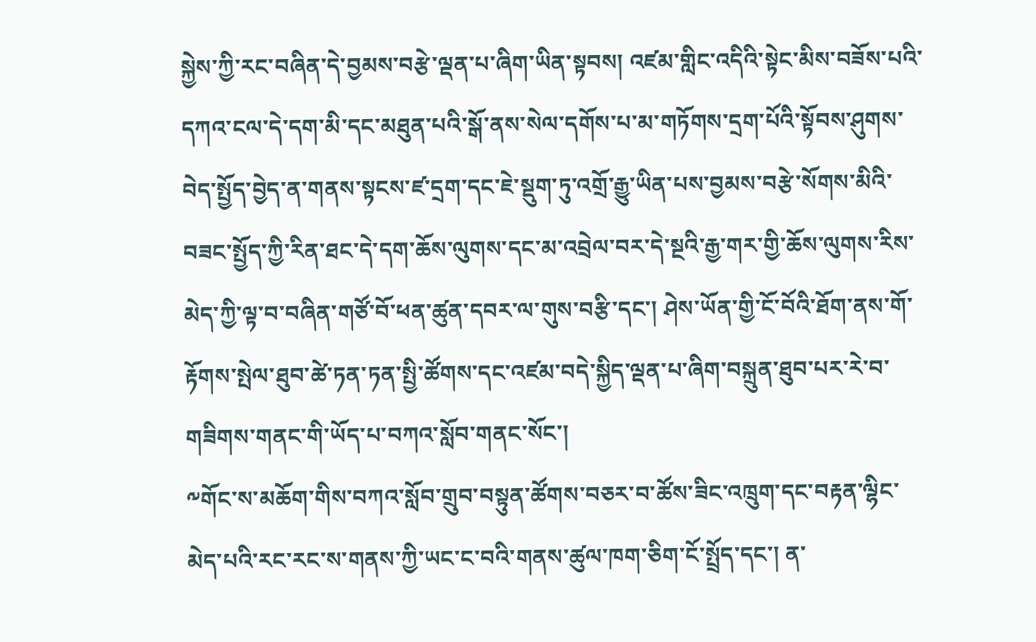སྐྱེས་ཀྱི་རང་བཞིན་དེ་བྱམས་བརྩེ་ལྡན་པ་ཞིག་ཡིན་སྟབས། འཛམ་གླིང་འདིའི་སྟེང་མིས་བཟོས་པའི་དཀའ་ངལ་དེ་དག་མི་དང་མཐུན་པའི་སྒོ་ནས་སེལ་དགོས་པ་མ་གཏོགས་དྲག་པོའི་སྟོབས་ཤུགས་བེད་སྤྱོད་བྱེད་ན་གནས་སྟངས་ཛ་དྲག་དང་ཇེ་སྡུག་ཏུ་འགྲོ་རྒྱུ་ཡིན་པས་བྱམས་བརྩེ་སོགས་མིའི་བཟང་སྤྱོད་ཀྱི་རིན་ཐང་དེ་དག་ཆོས་ལུགས་དང་མ་འབྲེལ་བར་དེ་སྔའི་རྒྱ་གར་གྱི་ཆོས་ལུགས་རིས་མེད་ཀྱི་ལྟ་བ་བཞིན་གཙོ་བོ་ཕན་ཚུན་དབར་ལ་གུས་བརྩི་དང་། ཤེས་ཡོན་གྱི་ངོ་བོའི་ཐོག་ནས་གོ་རྟོགས་སྤེལ་ཐུབ་ཚེ་ཏན་ཏན་སྤྱི་ཚོགས་དང་འཛམ་བདེ་སྐྱིད་ལྡན་པ་ཞིག་བསྐྲུན་ཐུབ་པར་རེ་བ་གཟིགས་གནང་གི་ཡོད་པ་བཀའ་སློབ་གནང་སོང་།
༸གོང་ས་མཆོག་གིས་བཀའ་སློབ་གྲུབ་བསྟུན་ཚོགས་བཅར་བ་ཚོས་ཟིང་འཁྲུག་དང་བརྟན་ལྷིང་མེད་པའི་རང་རང་ས་གནས་ཀྱི་ཡང་ང་བའི་གནས་ཚུལ་ཁག་ཅིག་ངོ་སྤྲོད་དང་། ན་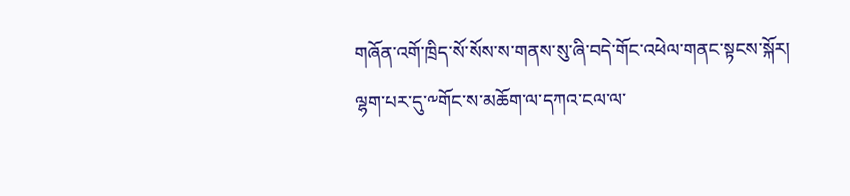གཞོན་འགོ་ཁྲིད་སོ་སོས་ས་གནས་སུ་ཞི་བདེ་གོང་འཕེལ་གནང་སྟངས་སྐོར། ལྷག་པར་དུ་༸གོང་ས་མཆོག་ལ་དཀའ་ངལ་ལ་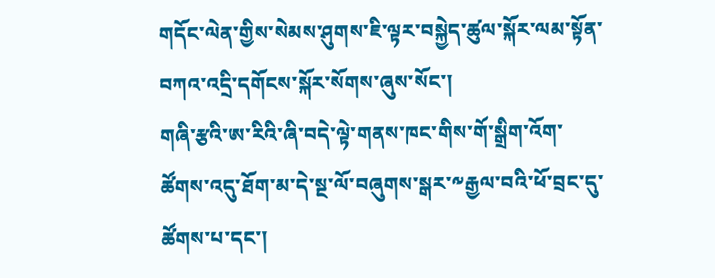གདོང་ལེན་གྱིས་སེམས་ཤུགས་ཇི་ལྟར་བསྐྱེད་ཚུལ་སྐོར་ལམ་སྟོན་བཀའ་འདྲི་དགོངས་སྐོར་སོགས་ཞུས་སོང་།
གཞི་རྩའི་ཨ་རིའི་ཞི་བདེ་ལྟེ་གནས་ཁང་གིས་གོ་སྒྲིག་འོག་ཚོགས་འདུ་ཐོག་མ་དེ་སྔ་ལོ་བཞུགས་སྒར་༸རྒྱལ་བའི་ཕོ་བྲང་དུ་ཚོགས་པ་དང་།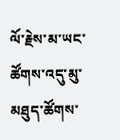ལོ་རྗེས་མ་ཡང་ཚོགས་འདུ་མུ་མཐུད་ཚོགས་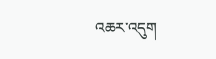འཆར་འདུག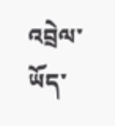འབྲེལ་ཡོད་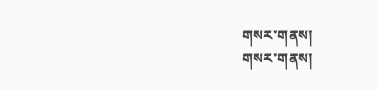གསར་གནས།
གསར་གནས།